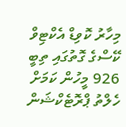މިހާރު ކޮވިޑް އެކްޓިވް ކޭސްގެ ގޮތުގައި ތިބީ 926 މީހުން ކަމަށް ހެލްތު ޕްރޮޓެކްޝަން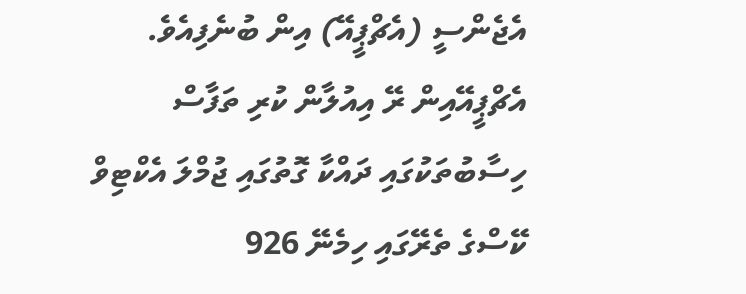އެޖެންސީ (އެޗްޕީއޭ) އިން ބުނެފިއެވެ.
އެޗްޕީއޭއިން ރޭ އިއުލާން ކުރި ތަފާސް ހިސާބުތަކުގައި ދައްކާ ގޮތުގައި ޖުމްލަ އެކްޓިވް ކޭސްގެ ތެރޭގައި ހިމެނޭ 926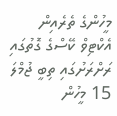މީހުންގެ ތެރެއިން އެކްޓިވް ކޭސްގެ ގޮތުގައި ރަށްރަށުގައި ތިބީ ޖުމްލަ 15 މީހުން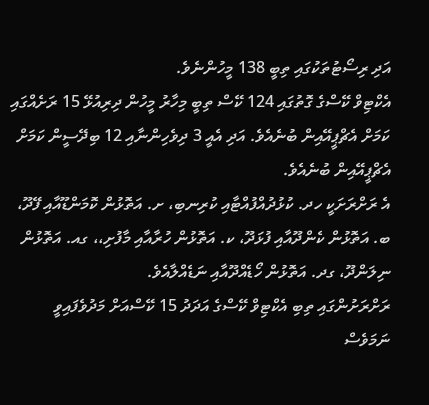އަދި ރިސޯޓުތަކުގައި ތިބީ 138 މީހުންނެވެ.
އެކްޓިވް ކޭސްގެ ގޮތުގައި 124 ކޭސް ތިބީ މިހާރު މީހުން ދިރިއުޅޭ 15 ރަށެއްގައި ކަމަށް އެޗްޕީއޭއިން ބުނެއެވެ. އަދި އެއީ 3 ދިވެހިންނާއި 12 ބިދޭސީން ކަމަށް އެޗްޕީއޭއިން ބުނެއެވެ.
އެ ރަށްރަށަކީ ހދ. ކުޅުދުއްފުއްޓާއި ކުރިނބި، ށ. އަތޮޅުން ކޮމަންޑޫއާއި ފޭދޫ، ބ. އަތޮޅުން ކެންދޫއާއި ފުޅަދޫ، ކ. އަތޮޅުން ހުރާއާއި މާފުށި،، ގއ. އަތޮޅުން ނިލަންދޫ، ގދ. އަތޮޅުން ހޯޑެއްދޫއާއި ނަޑެއްލާއެވެ.
ރަށްރަށުންގައި ތިބި އެކްޓިވް ކޭސްގެ އަދަދު 15 ކޭސްއަށް މަދުވެފައިވީ ނަމަވެސް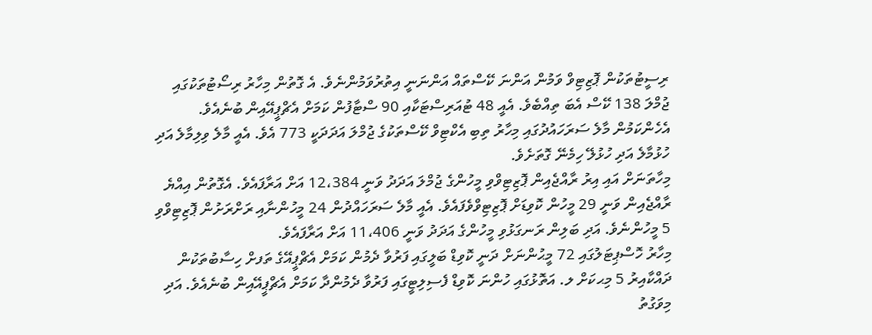ރިސީޓުތަކުން ޕޮޒިޓިވް ވަމުން އަންނަ ކޭސްތައް އަންނަނީ އިތުރުވަމުންނެވެ. އެ ގޮތުން މިހާރު ރިސޯޓުތަކުގައި ޖުމްލަ 138 ކޭސް އެބަ ތިއްބެވެ. އެއީ 48 ޓުއަރިސްޓަކާއި 90 ސްޓާފުން ކަމަށް އެޗްޕީއޭއިން ބުނެއެވެ.
އެހެންކަމުން މާލެ ސަރަހައުދުގައި މިހާރު ތިބި އެކްޓިވް ކޭސްތަކުގެ ޖުމްލަ އަދަދަކީ 773 އެވެ. އެއީ މާލެ ވިލިމާލެ އަދި ހުޅުމާލެ އަދި ހުޅުލޭ ހިމެނޭ ގޮތަށެވެ.
މިހާތަނަށް އައި އިރު ރާއްޖެއިން ޕޮޒިޓިވްވި މީހުންގެ ޖުމްލަ އަދަދު ވަނީ 12،384 އަށް އަރާފައެވެ. އެގޮތުން އިއްޔެ ރާއްޖެއިން ވަނީ 29 މީހުން ކޮވިޑަށް ޕޮޒިޓިވްވެފައެވެ. އެއީ މާލެ ސަރަހައްދުން 24 މީހުންނާއި ރަށްރަށުން ޕޮޒިޓިވްވި 5 މީހުންނެވެ. އަދި ބަލިން ރަނގަޅުވި މީހުންގެ އަދަދު ވަނީ 11،406 އަށް އަރާފައެވެ.
މިހާރު ހޮސްޕިޓަލުގައި 72 މީޙުންނަށް ދަނީ ކޮވިޑް ބަލީގައި ފަރުވާ ދެމުން ކަމަށް އެޗްޕީއޭގެ ތަފށް ހިސާބުތަކުން ދައްކާއިރު 5 މިޙކަށް ލ. އަތޮޅުގައި ހުންނަ ކޮވިޑް ފެސިލިޓީގައި ފަރުވާ ދެމުންދާ ކަމަށް އެޗްޕީއޭއިން ބުނެއެވެ. އަދި މިވަގުތު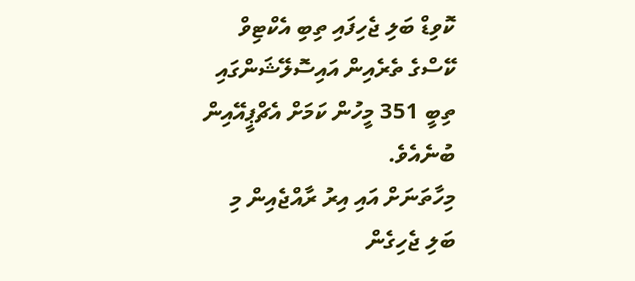ކޮވިޑް ބަލި ޖެހިފައި ތިބި އެކްޓިވް ކޭސްގެ ތެރެއިން އައިސޮލޭޝަންގައި ތިބީ 351 މީހުން ކަމަށް އެޗްޕީއޭއިން ބުނެއެވެ.
މިހާތަނަށް އައި އިރު ރާއްޖެއިން މި ބަލި ޖެހިގެން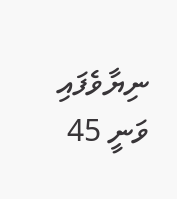ނިޔާވެފައި ވަނީ 45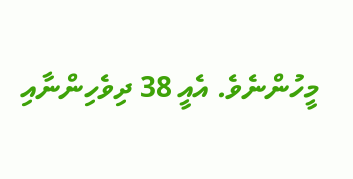މީހުންނެވެ. އެއީ 38 ދިވެހިންނާއި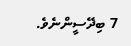7 ބިދޭސީންނެވެ.